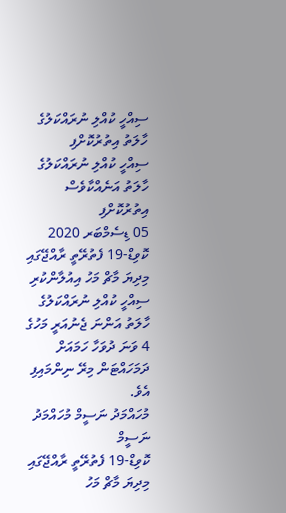ސިއްހީ ކުއްލި ނުރައްކަލުގެ ހާލަތު އިތުރުކޮށްފި
ސިއްހީ ކުއްލި ނުރައްކަލުގެ ހާލަތު އަނެއްކާވެސް އިތުރުކޮށްފި
05 ޑިސެމްބަރ 2020
ކޮވިޑް-19 ފެތުރޭތީ ރާއްޖޭގައި މިދިޔަ މާޗް މަހު އިއުލާންކުރި ސިއްހީ ކުއްލި ނުރައްކަލުގެ ހާލަތު އަންނަ ޖެނުއަރީ މަހުގެ 4 ވަނަ ދުވަހާ ހަމައަށް ދަމަހައްޓަން މިރޭ ނިންމައިފި އެވެ.
މުހައްމަދު ނަސީމް މުހައްމަދު ނަސީމް
ކޮވިޑް-19 ފެތުރޭތީ ރާއްޖޭގައި މިދިޔަ މާޗް މަހު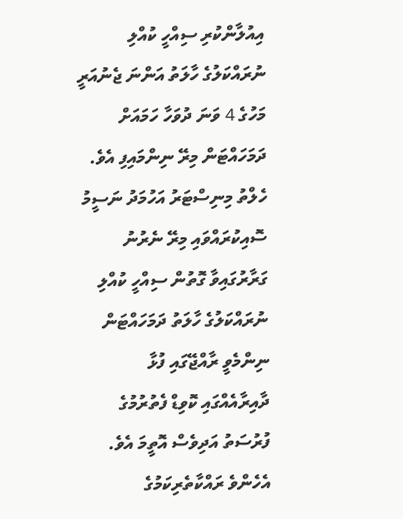އިއުލާންކުރި ސިއްހީ ކުއްލި ނުރައްކަލުގެ ހާލަތު އަންނަ ޖެނުއަރީ މަހުގެ 4 ވަނަ ދުވަހާ ހަމައަށް ދަމަހައްޓަން މިރޭ ނިންމައިފި އެވެ.
ހެލްތު މިނިސްޓަރު އަހުމަދު ނަސީމު ސޮއިކުރައްވައި މިރޭ ނެރުނު ގަރާރުގައިވާ ގޮތުން ސިއްހީ ކުއްލި ނުރައްކަލުގެ ހާލަތު ދަމަހައްޓަން ނިންމެވީ ރާއްޖޭގައި ފުޅާ ދާއިރާއެއްގައި ކޮވިޑް ފެތުރުމުގެ ފުރުސަތު އަދިވެސް އޮތީމަ އެވެ. އެހެންވެ ރައްކާތެރިކަމުގެ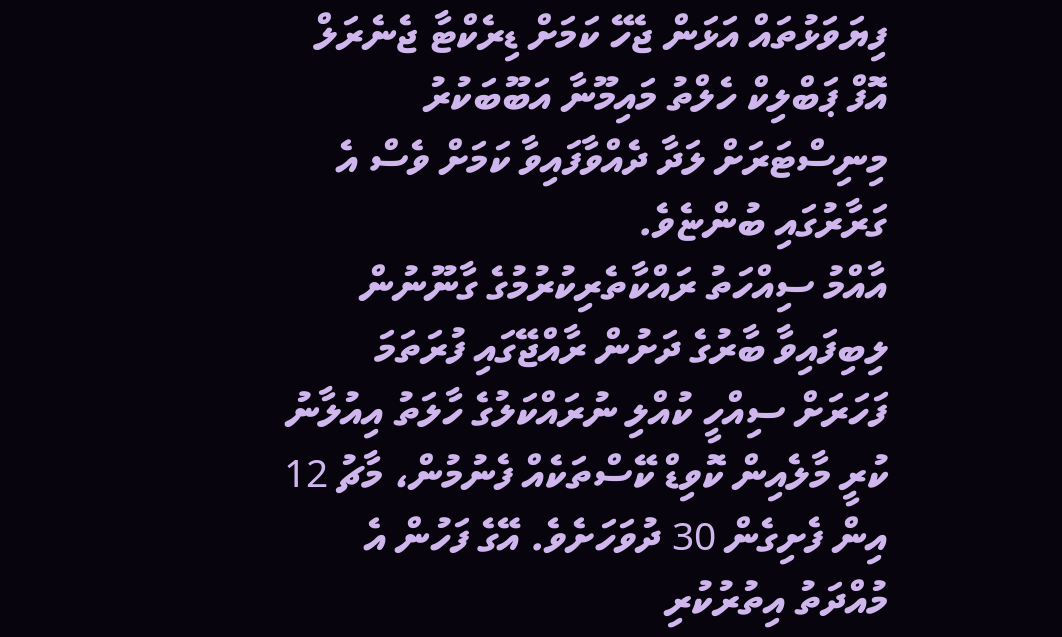ފިޔަވަޅުތައް އަޅަން ޖެހޭ ކަމަށް ޑިރެކްޓާ ޖެނެރަލް އޮފް ޕަބްލިކް ހެލްތު މައިމޫނާ އަބޫބަކުރު މިނިސްޓަރަށް ލަދާ ދެއްވާފައިވާ ކަމަށް ވެސް އެ ގަރާރުގައި ބުންޏެވެ.
އާއްމު ސިއްހަތު ރައްކާތެރިކުރުމުގެ ގާނޫނުން ލިބިފައިވާ ބާރުގެ ދަށުން ރާއްޖޭގައި ފުރަތަމަ ފަހަރަށް ސިއްހީ ކުއްލި ނުރައްކަލުގެ ހާލަތު އިއުލާނު ކުރީ މާލެއިން ކޮވިޑް ކޭސްތަކެއް ފެނުމުން، މާޗު 12 އިން ފެށިގެން 30 ދުވަހަށެވެ. އޭގެ ފަހުން އެ މުއްދަތު އިތުރުކުރި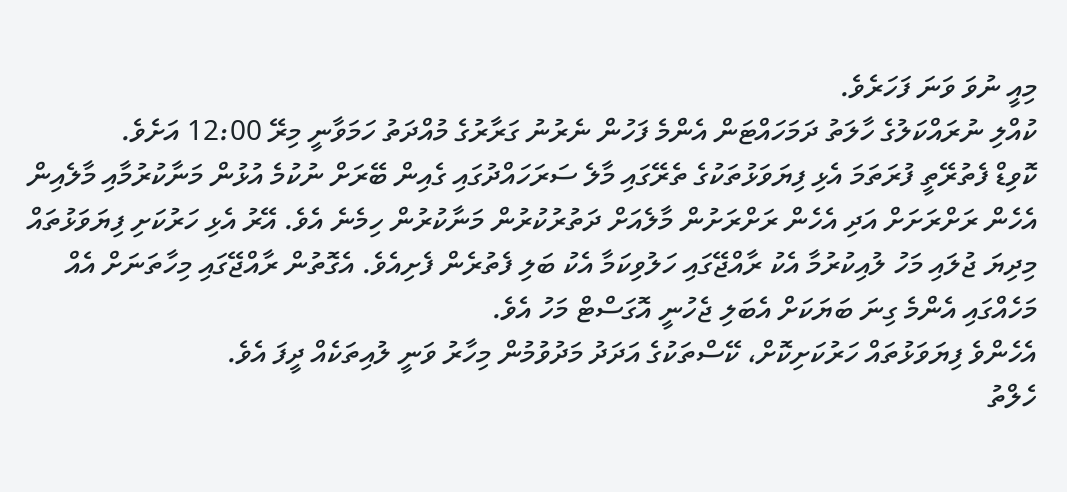މިއީ ނުވަ ވަނަ ފަހަރެވެ.
ކުއްލި ނުރައްކަލުގެ ހާލަތު ދަމަހައްޓަން އެންމެ ފަހުން ނެރުނު ގަރާރުގެ މުއްދަތު ހަމަވާނީ މިރޭ 12:00 އަށެވެ.
ކޮވިޑް ފެތުރޭތީ ފުރަތަމަ އެޅި ފިޔަވަޅުތަކުގެ ތެރޭގައި މާލެ ސަރަހައްދުގައި ގެއިން ބޭރަށް ނުކުމެ އުޅުން މަނާކުރުމާއި މާލެއިން އެހެން ރަށްރަށަށް އަދި އެހެން ރަށްރަށުން މާލެއަށް ދަތުރުކުރުން މަނާކުރުން ހިމެނެ އެވެ. އޭރު އެޅި ހަރުކަށި ފިޔަވަޅުތައް މިދިޔަ ޖުލައި މަހު ލުއިކުރުމާ އެކު ރާއްޖޭގައި ހަލުވިކަމާ އެކު ބަލި ފެތުރެން ފެށިއެވެ. އެގޮތުން ރާއްޖޭގައި މިހާތަނަށް އެއް މަހެއްގައި އެންމެ ގިނަ ބަޔަކަށް އެބަލި ޖެހުނީ އޮގަސްޓް މަހު އެވެ.
އެހެންވެ ފިޔަވަޅުތައް ހަރުކަށިކޮށް، ކޭސްތަކުގެ އަދަދު މަދުވުމުން މިހާރު ވަނީ ލުއިތަކެއް ދީފަ އެވެ.
ހެލްތު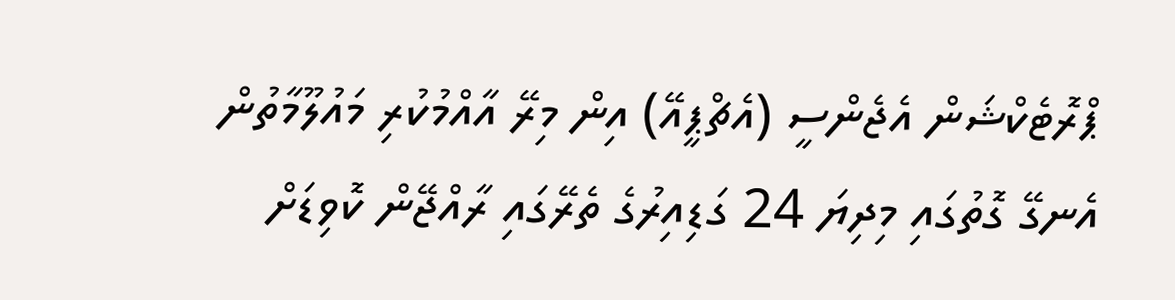ޕްރޮޓެކްޝަން އެޖެންސީ (އެޗްޕީއޭ) އިން މިރޭ އާއްމުކުރި މައުލޫމާތުން އެނގޭ ގޮތުގައި މިދިޔަ 24 ގަޑިއިރުގެ ތެރޭގައި ރާއްޖޭން ކޮވިޑަށް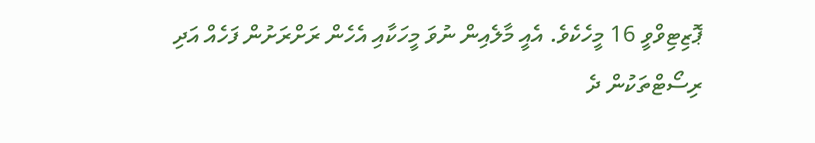ޕޮޒިޓިވްވީ 16 މީހެކެވެ. އެއީ މާލެއިން ނުވަ މީހަކާއި އެހެން ރަށްރަށުން ފަހެއް އަދި ރިސޯޓްތަކުން ދެ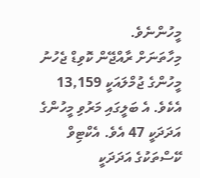މީހުންނެވެ.
މިހާތަނަށް ރާއްޖޭން ކޮވިޑް ޖެހުނު މީހުންގެ ޖުމްލައަކީ 13,159 އެކެވެ. އެ ބަލީގައި މަރުވި މީހުންގެ އަދަދަކީ 47 އެވެ. އެކްޓިވް ކޭސްތަކުގެ އަދަދަކީ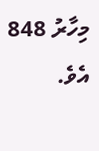މިހާރު 848 އެވެ.